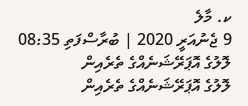ކ. މާލެ
9 ޖެނުއަރީ 2020 | ބުރާސްފަތި 08:35
ލޮލުގެ އޮޕަރޭޝަނެއްގެ ތެރެއިން
ލޮލުގެ އޮޕަރޭޝަނެއްގެ ތެރެއިން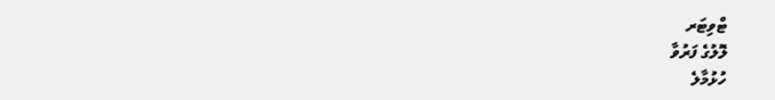ޓްވިޓަރ
ލޮލުގެ ފަރުވާ
ހުޅުމާލެ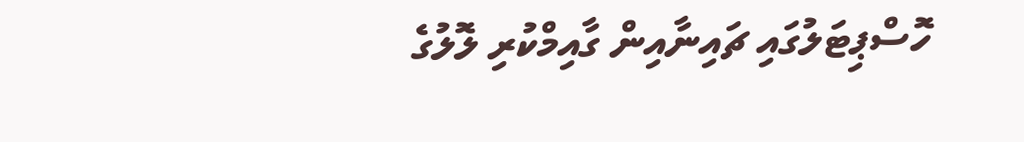ހޮސްޕިޓަލުގައި ޗައިނާއިން ގާއިމްކުރި ލޮލުގެ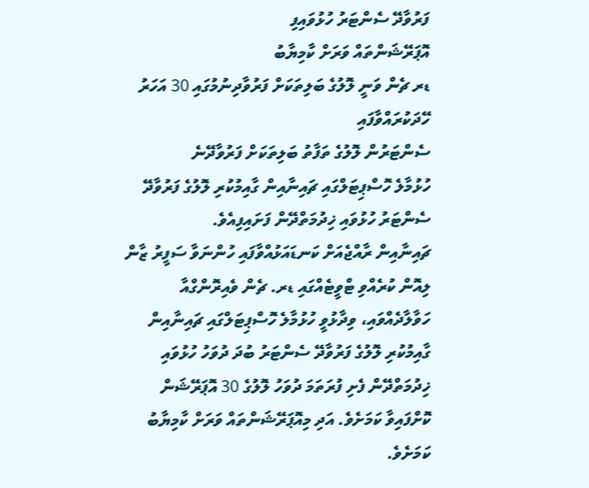ފަރުވާދޭ ސެންޓަރު ހުޅުވައިފި
އޮޕަރޭޝަންތައް ވަރަށް ކާމިޔާބު
ޑރ ޗެން ވަނީ ލޮލުގެ ބަލިތަކަށް ފަރުވާދިނުމުގައި 30 އަހަރު ހޭދަކުރައްވާފައި
ސެންޓަރުން ލޮލުގެ ތަފާތު ބަލިތަކަށް ފަރުވާދޭނެ
ހުޅުމާލެ ހޮސްޕިޓަލްގައި ޗައިނާއިން ގާއިމުކުރި ލޮލުގެ ފަރުވާދޭ ސެންޓަރު ހުޅުވައި ޚިދުމަތްދޭން ފަށައިފިއެވެ.
ޗައިނާއިން ރާއްޖެއަށް ކަނޑައަޅުއްވާފައި ހުންނަވާ ސަފީރު ޒާން ލިއޮން ކުރެއްވި ޓްވީޓެއްގައި ޑރ. ޗެން ވެއިރޮންގްއާ ހަވާލާދެއްވައި، ވިދާޅުވީ ހުޅުމާލެ ހޮސްޕިޓަލްގައި ޗައިނާއިން ގާއިމުކުރި ލޮލުގެ ފަރުވާދޭ ސެންޓަރު ބުދަ ދުވަހު ހުޅުވައި ޚިދުމަތްދޭން ފެށި ފުރަތަމަ ދުވަހު ލޮލުގެ 30 އޮޕަރޭޝަން ކޮށްފައިވާ ކަމަށެވެ. އަދި މިއޮޕަރޭޝަންތައް ވަރަށް ކާމިޔާބު ކަމަށެވެ.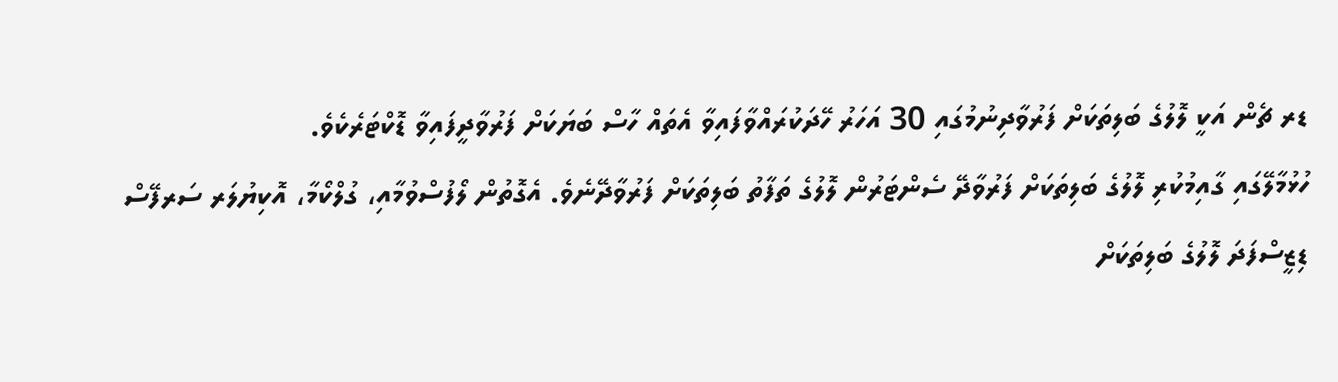ޑރ ޗެން އަކީ ލޮލުގެ ބަލިތަކަށް ފަރުވާދިނުމުގައި 30 އަހަރު ހޭދަކުރައްވާފައިވާ އެތައް ހާސް ބަޔަކަށް ފަރުވާދީފައިވާ ޑޮކްޓަރެކެވެ.
ހުޅުމާލޭގައި ގާއިމުކުރި ލޮލުގެ ބަލިތަކަށް ފަރުވާދޭ ސެންޓަރުން ލޮލުގެ ތަފާތު ބަލިތަކަށް ފަރުވާދޭނެވެ. އެގޮތުން ލޯފުސްވުމާއި، ގުލްކޯމާ، އޮކިޔުލަރ ސަރފޭސް ޑިޒީސްފަދަ ލޮލުގެ ބަލިތަކަށް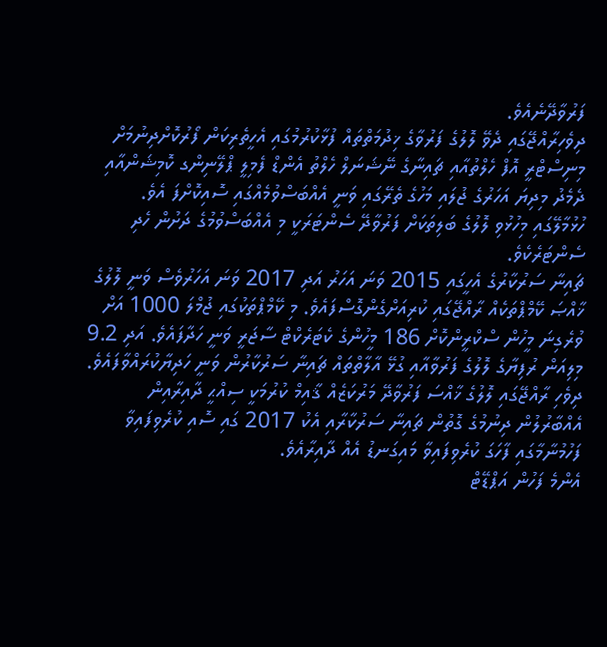ފަރުވާދޭނެއެވެ.
ދިވެހިރާއްޖޭގައި ދެވޭ ލޮލުގެ ފަރުވާގެ ޚިދުމަތްތައް ފުޅާކުރުމުގައި އެހީތެރިކަން ފޯރުކޮށްދިނުމަށް މިނިސްޓްރީ އޮފް ހެލްތުއާއި ޗައިނާގެ ނޭޝަނަލް ހެލްތު އެންޑް ފެމިލީ ޕްލޭނިންގ ކޮމިޝަންއާއި ދެމެދު މިދިޔަ އަހަރުގެ ޖުލައި މަހުގެ ތެރޭގައި ވަނީ އެއްބަސްވުމެއްގައި ސޮއިކޮށްފަ އެވެ. ހުޅުމާލޭގައި މިހުޅުވި ލޮލުގެ ބަލިތަކަށް ފަރުވާދޭ ސެންޓަރަކީ މި އެއްބަސްވުމުގެ ދަށުން ހެދި ސެންޓަރެކެވެ.
ޗައިނާ ސަރުކާރުގެ އެހީގައި 2015 ވަނަ އަހަރު އަދި 2017 ވަނަ އަހަރުވެސް ވަނީ ލޮލުގެ ޚާއްޞަ ކޭމްޕްތަކެއް ރާއްޖޭގައި ކުރިއަށްގެންގޮސްފައެވެ. މި ކޭމްޕްތަކުގައި ޖުމްލަ 1000 އަށް ވުރެގިނަ މީހުން ސްކްރީންކޮށް 186 މީހުންގެ ކެޓަރެކްޓް ސާޖަރީ ވަނީ ހަދާފައެވެ. އަދި 9.2 މިލިއަން ރުފިޔާގެ ލޮލުގެ ފަރުވާއާއި ގުޅޭ އާލާތްތައް ޗައިނާ ސަރުކާރުން ވަނީ ހަދިޔާކުރައްވާފައެވެ.
ދިވެހި ރާއްޖޭގައި ލޮލުގެ ޚާއްސަ ފަރުވާދޭ މަރުކަޒެއް ޤާއިމް ކުރުމަކީ ސިއްޙީ ދާއިރާއިން އެއްބާރުލުން ދިނުމުގެ ގޮތުން ޗައިނާ ސަރުކާރާއި އެކު 2017 ގައި ސޮއި ކުރެވިފައިވާ ފަހުމުނާމާގައި ފާހަގަ ކުރެވިފައިވާ މައިގަނޑު އެއް ދާއިރާއެވެ.
އެންމެ ފަހުން އަޕްޑޭޓް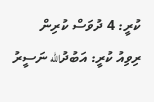ކުރީ: 4 ދުވަސް ކުރިން
ރިވިއު ކުރީ: އަބުދުالله ނަސީރު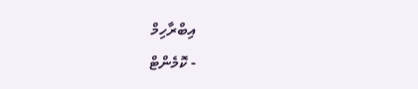އިބްރާހިމް
- ކޮމެންޓް